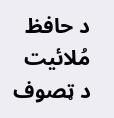د حافظ مُلائیت
د ټصوف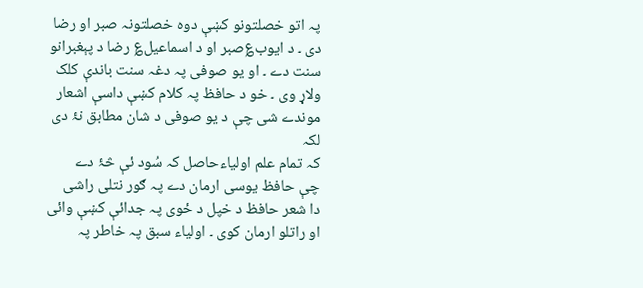پہ اتو خصلتونو کښې دوہ خصلتونہ صبر او رضا دی ۔ د ایوب؏صبر او د اسماعیل؏ رضا د پېغبرانو سنت دے ۔ او یو صوفی پہ دغہ سنت باندې کلک ولاړ وی ۔ خو د حافظ پہ کلام کښې داسې اشعار موندے شی چې د یو صوفی د شان مطابق نۂ دی لکہ
کہ تمام علم اولیاءحاصل کہ سُود ئې څۂ دے
چې حافظ یوسی ارمان دے پہ ګور نتلی راشی
دا شعر حافظ د خپل د ځوی پہ جدائې کښې وائی او راتلو ارمان کوی ۔ اولیاء سبق پہ خاطر پہ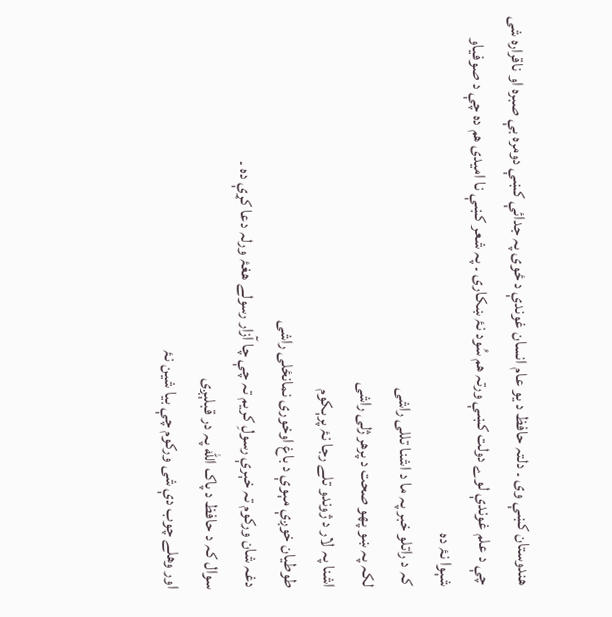ھندوستان کښې وی ۔ دلتہ حافظ د یو عام انسان غوندې د ځوی پہ جدائې کښې دومرہ بې صبرہ او ناقرارہ شی چې د علم غوندې لوے دولت کښې ورتہ ھم سُود نۂ ښکاری ۔ پہ شعر کښې نا امیدی ھم دہ چې د صوفیاو شېوا نۂ دہ
کہ د راتلو خبر پہ ما د اشنا تللی راشی
لکہ پہ ښو پھو صحت د پرھر ژلی راشی
اشنا پہ لار د ژوندو تلے رجا نۂ پرېکوم
طوطیان خوږې مېوې د باغ اوخوری نمانځلی راشی
دغہ شان ورکوم تہ خېرې رسولِ کریم تہ چې چا آزار رسولے ھغۂ ورلہ دعا کړې دہ ۔
سوال کہ د حافظ د پاک الله پہ در قبلېږی
اور وھلے چوب دې شی ورکوم چې بیا شین نۂ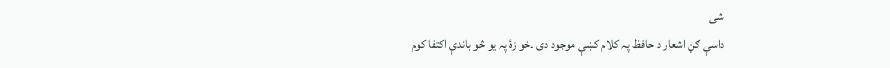شی
داسې ګڼ اشعار د حافظ پہ کلام کښې موجود دی ۔خو زۂ پہ یو څو باندې اکتفا کوم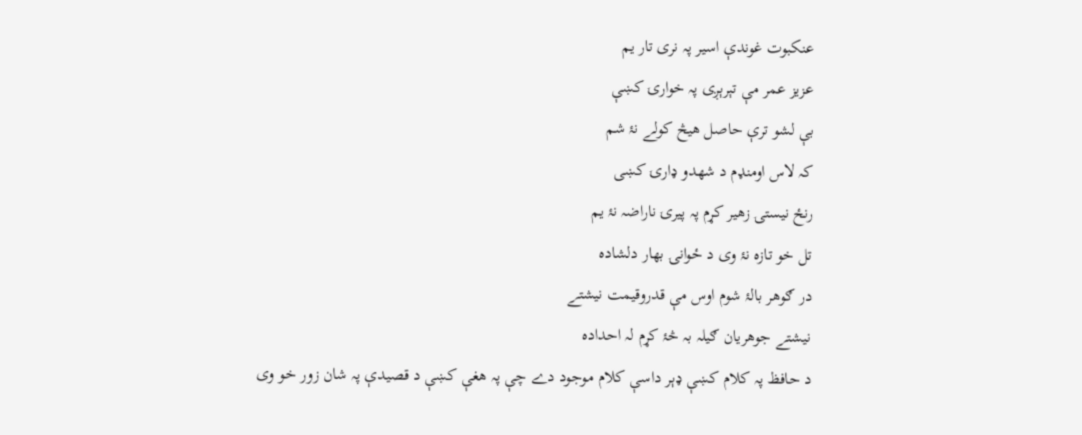عنکبوت غوندې اسیر پہ نری تار یم
عزیز عمر مې تېرېږی پہ خوارۍ کښې
بې لشو ترې حاصل ھیڅ کولے نۂ شم
کہ لاس اومنډم د شھدو ډارۍ کښی
رنځ نیستۍ زھیر کړم پہ پیرۍ ناراضہ نۂ یم
تل خو تازہ نۂ وی د ځوانۍ بھار دلشادہ
در ګوھر بالۂ شوم اوس مې قدروقیمت نیشتے
نیشتے جوھریان ګیلہ بہ څۂ کړم لہ احدادہ
د حافظ پہ کلام کښې ډېر داسې کلام موجود دے چې پہ ھغې کښې د قصیدې پہ شان زور خو وی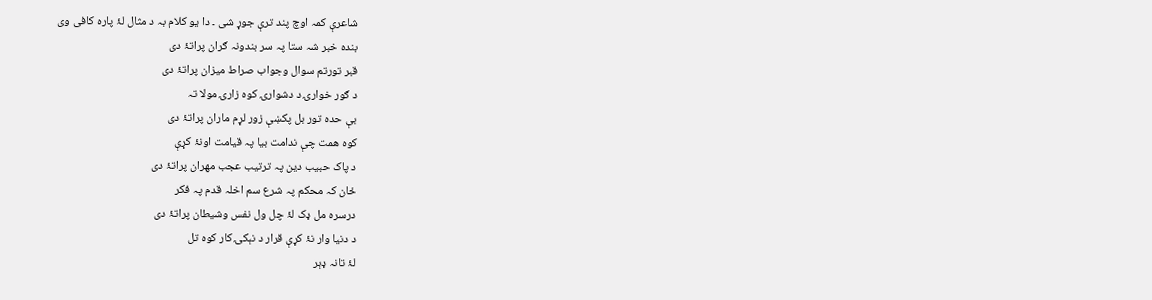شاعرې کمہ اوچ پند ترې جوړ شی ۔ دا یو کلام بہ د مثال لۂ پارہ کافی وی
بندہ خبر شہ ستا پہ سر بندونہ ګران پراتۂ دی
قبر تورتم سوال وجواب صراط میزان پراتۂ دی
د ګور خوارۍ د دشوارۍ کوہ زارۍ مولا تہ
بې حدہ تور بل پکښې زور لړم ماران پراتۂ دی
کوہ ھمت چې ندامت بیا پہ قیامت اونۂ کړې
د پاک حبیب دین پہ ترتیب عجب مھران پراتۂ دی
ځان کہ محکم پہ شرع سم اخلہ قدم پہ فکر
درسرہ مل ډک لۂ چل ول نفس وشيطان پراتۂ دی
د دنیا وار نۂ کړې قرار د نېکۍ کار کوہ تل
لۂ تانہ ډېر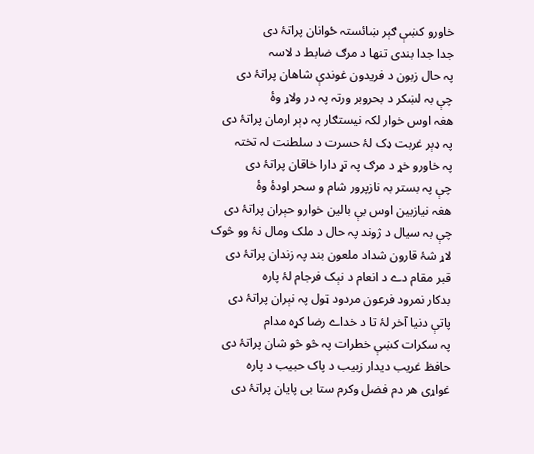خاورو کښې ګېر ښائستہ ځوانان پراتۂ دی
جدا جدا بندی تنھا د مرګ ضابط د لاسہ
پہ حال زبون د فریدون غوندې شاھان پراتۂ دی
چې بہ لښکر د بحروبر ورتہ پہ در ولاړ وۂ
ھغہ اوس خوار لکہ نیستګار پہ ډېر ارمان پراتۂ دی
پہ ډېر غربت ډک لۂ حسرت د سلطنت لہ تختہ
پہ خاورو خړ د مرګ پہ تړ دارا خاقان پراتۂ دی
چې پہ بستر بہ نازپرور شام و سحر اودۂ وۂ
ھغہ نیازبین اوس بې بالین خوارو حېران پراتۂ دی
چې بہ سیال د ژوند پہ حال د ملک ومال نۂ وو څوک
لاړ شۂ قارون شداد ملعون بند پہ زندان پراتۂ دی
قبر مقام دے د انعام د نېک فرجام لۂ پارہ
بدکار نمرود فرعون مردود ټول پہ نېران پراتۂ دی
پاتې دنیا آخر لۂ تا د خداے رضا کړہ مدام
پہ سکرات کښې خطرات پہ څو څو شان پراتۂ دی
حافظ غریب دیدار زبیب د پاک حبیب د پارہ
غواړی ھر دم فضل وکرم ستا بی پایان پراتۂ دی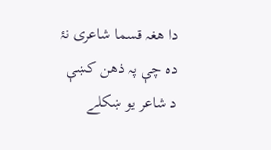دا ھغہ قسما شاعری نۂ دہ چې پہ ذھن کښې د شاعر یو ښکلے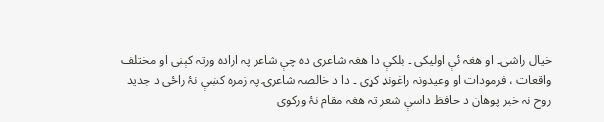خیال راشی۔ او ھغہ ئې اولیکی ۔ بلکې دا ھغہ شاعری دہ چې شاعر پہ ارادہ ورتہ کېنی او مختلف واقعات ، فرمودات او وعیدونہ راغونډ کړی ۔ دا د خالصہ شاعرۍ پہ زمرہ کښې نۂ راځی د جدید روح نہ خبر پوھان د حافظ داسې شعر تہ ھغہ مقام نۂ ورکوی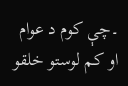۔چې کوم د عوام او کم لوستو خلقو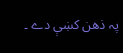پہ ذھن کښې دے ۔